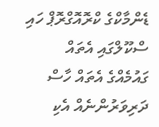ޑެންމާކްގެ ކްރޮއޮގްރޮޕް ހައި ސްކޫލްގައި އެތައް ގައުމެއްގެ އެތައް ހާސް ދަރިވަރުންނެއް އެކި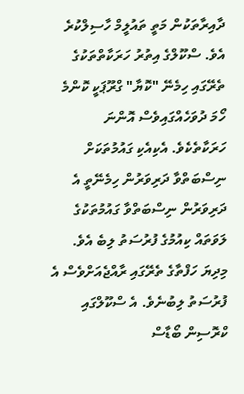ދާއިރާތަކުން މަތީ ތައުލީމް ހާސިލްކުރެ އެވެ. ސްކޫލްގެ އިތުރު ހަރަކާތްތަކުގެ ތެރޭގައި ހިމެނޭ "ކޮޔާ" ގްރޫޕަކީ ކޮންމެ ހޯމަ ދުވަހެއްގައިވެސް އޮންނަ ހަރަކާތެކެވެ. އެކިއެކި ގައުމުތަކަށް ނިސްބަތްވާ ދަރިވަރުން ހިމެނޭތީ އެ ދަރިވަރުން ނިސްބަތްވާ ގައުމުތަކުގެ ލަވަތައް ކިއުމުގެ ފުރުސަތު ލިބެ އެވެ.
މިދިޔަ ހަފްތާގެ ތެރޭގައި ރާއްޖެއަށްވެސް އެ ފުރުސަތު ލިބުނެވެ. އެ ސްކޫލްގައި ކްރޮސިން ބޯޑާސް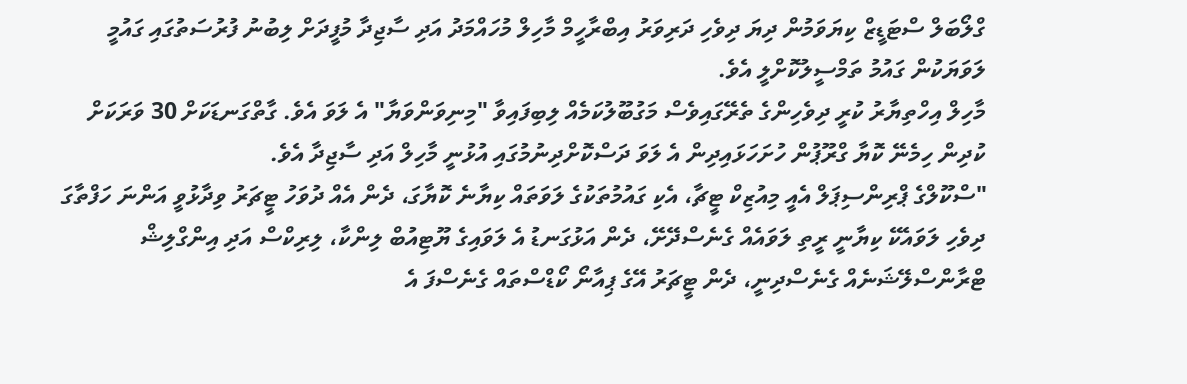ގްލޯބަލް ސްޓަޑީޒް ކިޔަވަމުން ދިޔަ ދިވެހި ދަރިވަރު އިބްރާހީމް މާހިލް މުހައްމަދު އަދި ސާޖިދާ މުފީދަށް ލިބުނު ފުރުސަތުގައި ގައުމީ ލަވަޔަކުން ގައުމު ތަމްސީލުކޮށްލީ އެވެ.
މާހިލް އިހްތިޔާރު ކުރީ ދިވެހިންގެ ތެރޭގައިވެސް މަގުބޫލުކަމެއް ލިބިފައިވާ "މިނިވަންވަޔާ" އެ ލަވަ އެވެ. ގާތްގަނޑަކަށް 30 ވަރަކަށް ކުދިން ހިމެނޭ ކޮޔާ ގްރޫޕުން ހުށަހަޅައިދިން އެ ލަވަ ދަސްކޮށްދިނުމުގައި އުޅުނީ މާހިލް އަދި ސާޖިދާ އެވެ.
"ސްކޫލްގެ ޕްރިންސިޕަލް އެއީ މިއުޒިކް ޓީޗާ، އެކި ގައުމުތަކުގެ ލަވަތައް ކިޔާނެ ކޮޔާގަ، ދެން އެއް ދުވަހު ޓީޗަރު ވިދާޅުވީ އަންނަ ހަފްތާގަ ދިވެހި ލަވައެކޭ ކިޔާނީ ރީތި ލަވައެއް ގެނެސްދޭށޭ، ދެން އަޅުގަނޑު އެ ލަވައިގެ ޔޫޓިއުބް ލިންކާ، ލިރިކްސް އަދި އިންގްލިޝް ޓްރާންސްލޭޝަނެއް ގެނެސްދިނީ، ދެން ޓީޗަރު އޭގެ ޕިއާނޯ ކޯޑްސްތައް ގެނެސްފަ އެ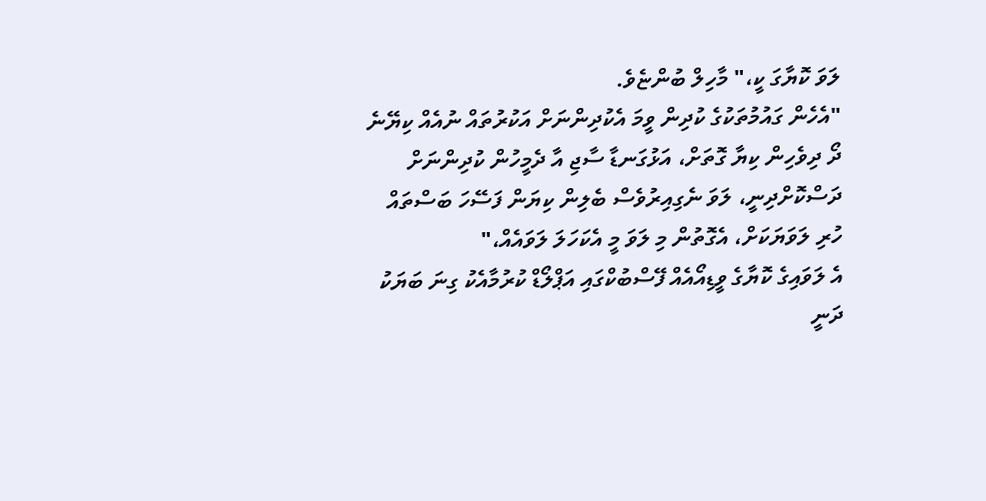ލަވަ ކޮޔާގަ ކީ،" މާހިލް ބުންޏެވެ.
"އެހެން ގައުމުތަކުގެ ކުދިން ވީމަ އެކުދިންނަށް އަކުރުތައް ނުއެއް ކިޔޭނެ ދޯ ދިވެހިން ކިޔާ ގޮތަށް، އަޅުގަނޑާ ސާޖި އާ ދެމީހުން ކުދިންނަށް ދަސްކޮށްދިނީ، ލަވަ ނެގިއިރުވެސް ބެލިން ކިޔަން ފަސޭހަ ބަސްތައް ހުރި ލަވަޔަކަށް، އެގޮތުން މި ލަވަ މީ އެކަހަލަ ލަވައެއް،"
އެ ލަވައިގެ ކޮޔާގެ ވީޑިއޯއެއް ފޭސްބުކްގައި އަޕްލޯޑް ކުރުމާއެކު ގިނަ ބަޔަކު ދަނީ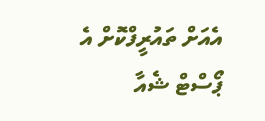އެއަށް ތައުރީފްކޮށް އެ ޕޯސްޓް ޝެއާ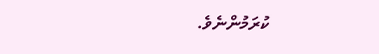ކުރަމުންނެވެ.